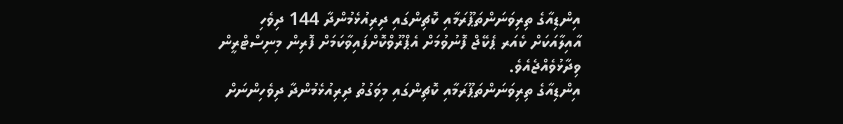އިންޑިއާގެ ތިރިވަނަންތަޕޫރަމާއި ކޮޗިންގައި ދިރިއުޅެމުންދާ 144 ދިވެހި އާއިލާއަކަށް ކެއަރ ޕެކޭޖް ފޮނުވުމަށް އެޕްރޫވްކޮށްފައިވާކަމަށް ފޮރިން މިނިސްޓްރީން ވިދާޅުވެއްޖެއެވެ.
އިންޑިއާގެ ތިރިވަނަންތަޕޫރަމާއި ކޮޗިންގައި މިވަގުތު ދިރިއުޅެމުންދާ ދިވެހިންނަށް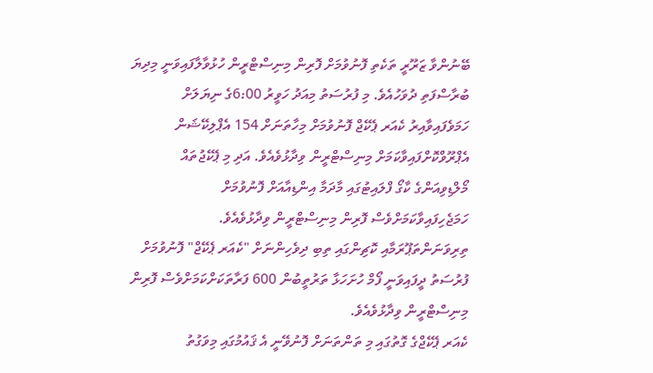ބޭނުންވާ ޒަރޫރީ ތަކެތި ފޮނުވުމަށް ފޮރިން މިނިސްޓްރީން ހުޅުވާލާފައިވަނީ މިދިޔަ ބުރާސްފަތި ދުވަހުއެވެ. މި ފުރުސަތު މިއަދު ހަވީރު 6:00ގެ ނިޔަލަށް ހަމަވެފައިވާއިރު ކެއަރ ޕެކޭޖް ފޮނުވުމަށް މިހާތަނަށް 154 އެޕްލިކޭޝަން އެޕްރޫވްކޮށްފައިވާކަމަށް މިނިސްޓްރީން ވިދާޅުވެއެވެ. އަދި މި ޕެކޭޖުތައް މޯލްޑިވިއަންގެ ކާގޯ ފްލައިޓުގައި މާދަމާ އިންޑިއާއަށް ފޮނުވުމަށް ހަމަޖެހިފައިވާކަމަށްވެސް ފޮރިން މިނިސްޓްރީން ވިދާޅުވެއެވެ.
ތިރިވަނަންތަޕޫރަމާއި ކޮޗިންގައި ތިބި ދިވެހިންނަށް "ކެއަރ ޕެކޭޖް" ފޮނުވުމަށް ފުރުސަތު ދީފައިވަނީ ފޯމް ހުށަހަޅާ ތަރުތީބުން 600 ފަރާތަކަށްކަމަށްވެސް ފޮރިން މިނިސްޓްރީން ވިދާޅުވެއެވެ.
ކެއަރ ޕެކޭޖްގެ ގޮތުގައި މި ތަންތަނަށް ފޮނުވޭނީ އެ ޤައުމުގައި މިވަގުތު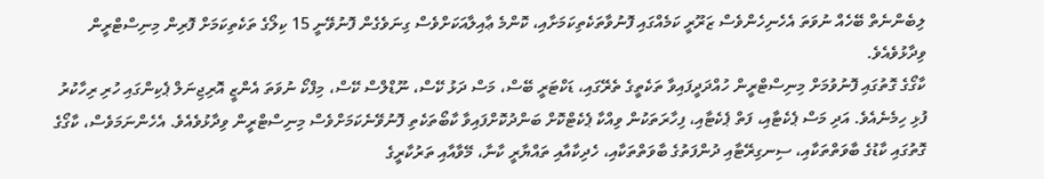ލިބެންނެތް ބޭހެއް ނުވަތަ އެހެނިހެންވެސް ޒަރޫރީ ކަމެއްގައި ފޮނުވާތަކެތިކަމަށާއި، ކޮންމެ ޢާއިލާއަކަށްވެސް ގިނަވެގެން ފޮނުވޭނީ 15 ކިލޯގެ ތަކެތިކަމަށް ފޮރިން މިނިސްޓްރީން ވިދާޅުވެއެވެ.
ކާގޯގެ ގޮތުގައި ފޮނުވުމަށް މިނިސްޓްރީން ހުއްދަދީފައިވާ ތަކެތީގެ ތެރޭގައި، ޑަކްޓަރީ ބޭސް، މަސް ދަޅު ކޭސް، ނޫޑްލްސް ކޭސް، މިފްކޯ ނުވަތަ އެންޒީ އޮރިޖިނަލް ޕެކިންގައި ހުރި ރިހާކުރު ފުޅި ހިމެނެއެވެ. އަދި މަސް ޕެކެޓާއި، ފަތް ޕެކެޓާއި، ފިހާރަތަކުން ވިއްކާ ޕެކެޓްކޮށް ބަންދުކޮށްފައިވާ ކާބޯތަކެތި ފޮނުވޭނެކަމަށްވެސް މިނިސްޓްރީން ވިދާޅުވެއެވެ. އެހެންނަމަވެސް، ކާގޯގެ ގޮތުގައި ކާޑުގެ ބާވަތްތަކާއި، ސިނގިރޭޓާއި ދުންފަތުގެ ބާވަތްތަކާއި، ހެދިކާއާއި ތައްޔާރީ ކާނާ، މޭވާއާއި ތަރުކާރީގެ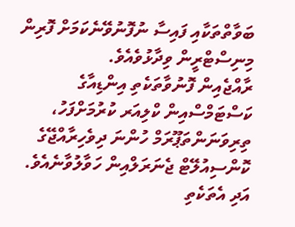ބަވާތްތަކާއި ފައިސާ ނުފޮނުވޭނެކަމަށް ފޮރިން މިނިސްޓްރީން ވިދާޅުވެއެވެ.
ރާއްޖެއިން ފޮނުވާތަކެތި އިންޑިއާގެ ކަސްޓަމްސްއިން ކްލިއަރ ކުރުމަށްފަހު، ތިރިވަނަންތަޕޫރަމް ހުންނަ ދިވެހިރާއްޖޭގެ ކޮންސިއުލޭޓް ޖެނަރަލްއިން ހަވާލުވާނެއެވެ. އަދި އެތަކެތި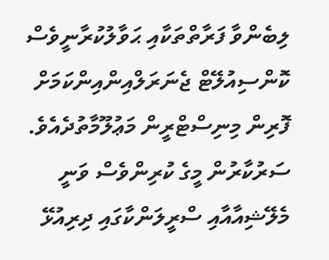ލިބެންވާ ފަރާތްތަކާއި ޙަވާލުކުރާނީވެސް ކޮންސިއުލޭޓް ޖެނަރަލްއިންއިންކަމަށް ފޮރިން މިނިސްޓްރީން މަޢުލޫމާތުދެއެވެ.
ސަރުކާރުން މީގެ ކުރިންވެސް ވަނީ މެލޭޝިއާއާއި ސްރީލަންކާގައި ދިރިއުޅޭ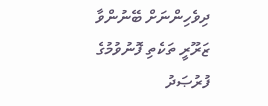ދިވެހިންނަށް ބޭނުންވާ ޒަރޫރީ ތަކެތި ފޮނުވުމުގެ ފުރުޞަދު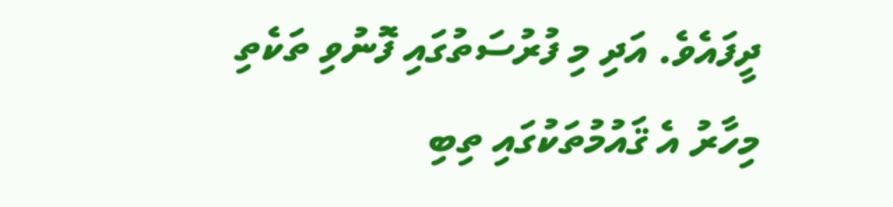ދީފައެވެ. އަދި މި ފުރުސަތުގައި ފޮނުވި ތަކެތި މިހާރު އެ ޤައުމުތަކުގައި ތިބި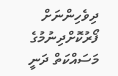ދިވެހިންނަށް ފޯރުކޮށްދިނުމުގެ މަސައްކަތް ދަނީ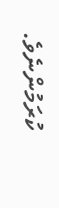ކުރަމުންނެވެ.